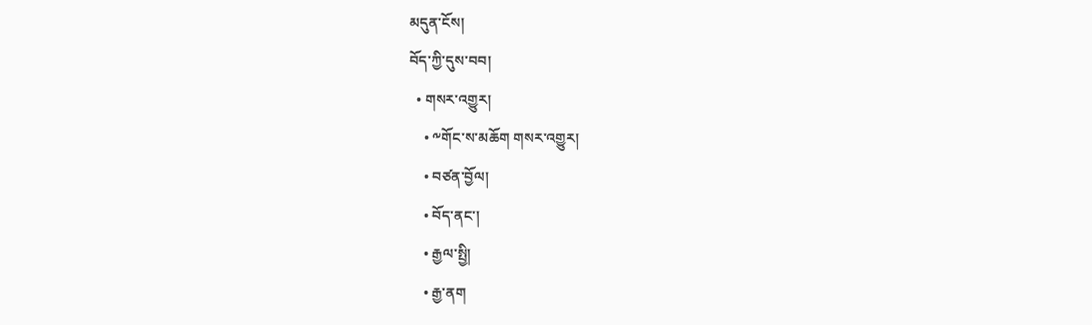མདུན་ངོས།
བོད་ཀྱི་དུས་བབ།
  • གསར་འགྱུར།
    • ༸གོང་ས་མཆོག གསར་འགྱུར།
    • བཙན་བྱོལ།
    • བོད་ནང་།
    • རྒྱལ་སྤྱི།
    • རྒྱ་ནག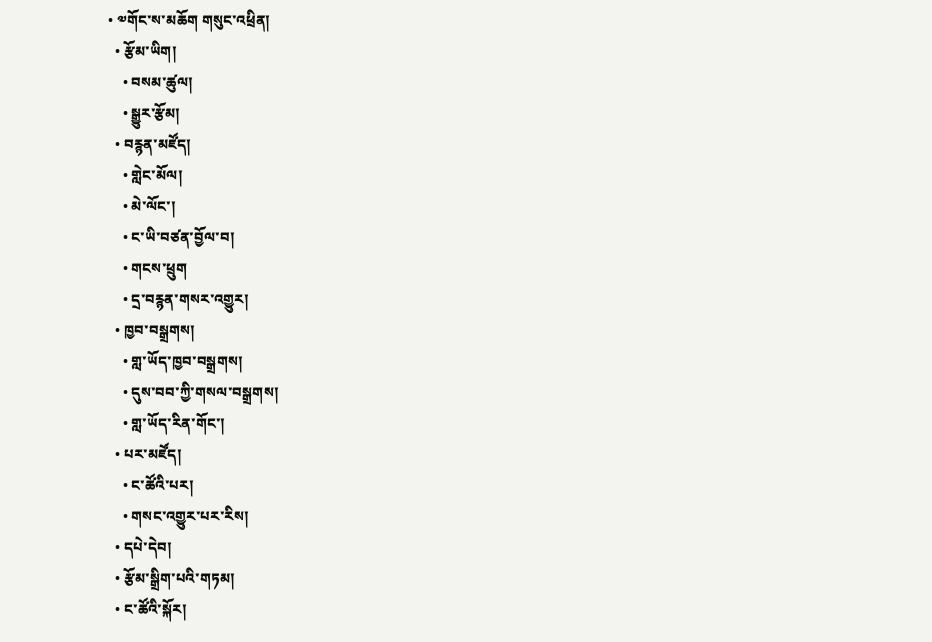• ༧གོང་ས་མཆོག གསུང་འཕྲིན།
  • རྩོམ་ཡིག།
    • བསམ་ཚུལ།
    • སྒྱུར་རྩོམ།
  • བརྙན་མཛོད།
    • གླེང་མོལ།
    • མེ་ལོང་།
    • ང་ཡི་བཙན་བྱོལ་བ།
    • གངས་ཕྲུག
    • དྲ་བརྙན་གསར་འགྱུར།
  • ཁྱབ་བསྒྲགས།
    • གླ་ཡོད་ཁྱབ་བསྒྲགས།
    • དུས་བབ་ཀྱི་གསལ་བསྒྲགས།
    • གླ་ཡོད་རིན་གོང་།
  • པར་མཛོད།
    • ང་ཚོའི་པར།
    • གསང་འགྱུར་པར་རིས།
  • དཔེ་དེབ།
  • རྩོམ་སྒྲིག་པའི་གཏམ།
  • ང་ཚོའི་སྐོར།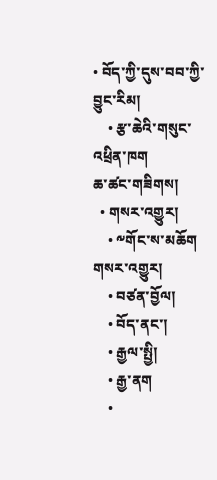• བོད་ཀྱི་དུས་བབ་ཀྱི་བྱུང་རིམ།
    • རྩ་ཆེའི་གསུང་འཕྲིན་ཁག
ཆ་ཚང་གཟིགས།
  • གསར་འགྱུར།
    • ༸གོང་ས་མཆོག གསར་འགྱུར།
    • བཙན་བྱོལ།
    • བོད་ནང་།
    • རྒྱལ་སྤྱི།
    • རྒྱ་ནག
    •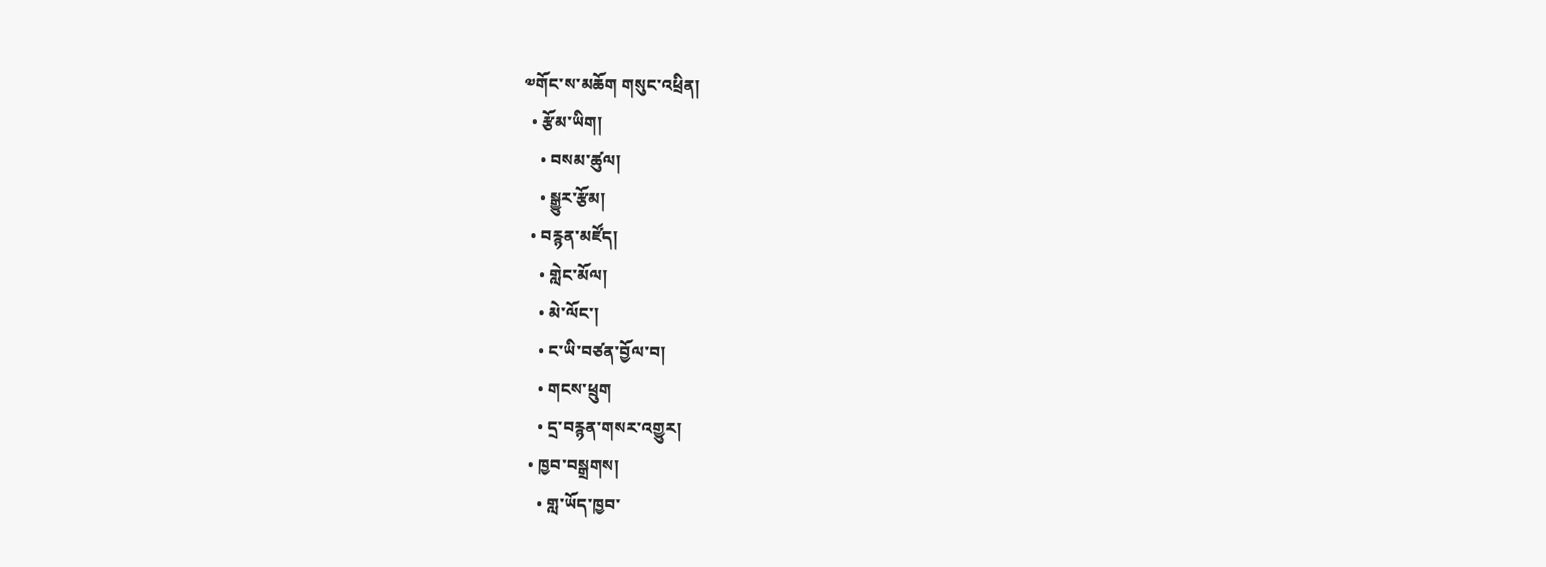༧གོང་ས་མཆོག གསུང་འཕྲིན།
  • རྩོམ་ཡིག།
    • བསམ་ཚུལ།
    • སྒྱུར་རྩོམ།
  • བརྙན་མཛོད།
    • གླེང་མོལ།
    • མེ་ལོང་།
    • ང་ཡི་བཙན་བྱོལ་བ།
    • གངས་ཕྲུག
    • དྲ་བརྙན་གསར་འགྱུར།
  • ཁྱབ་བསྒྲགས།
    • གླ་ཡོད་ཁྱབ་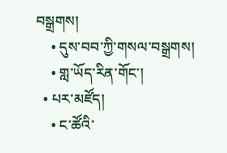བསྒྲགས།
    • དུས་བབ་ཀྱི་གསལ་བསྒྲགས།
    • གླ་ཡོད་རིན་གོང་།
  • པར་མཛོད།
    • ང་ཚོའི་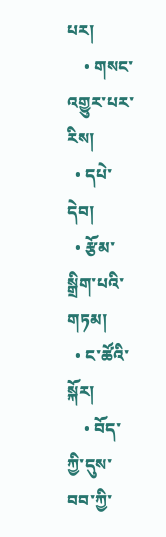པར།
    • གསང་འགྱུར་པར་རིས།
  • དཔེ་དེབ།
  • རྩོམ་སྒྲིག་པའི་གཏམ།
  • ང་ཚོའི་སྐོར།
    • བོད་ཀྱི་དུས་བབ་ཀྱི་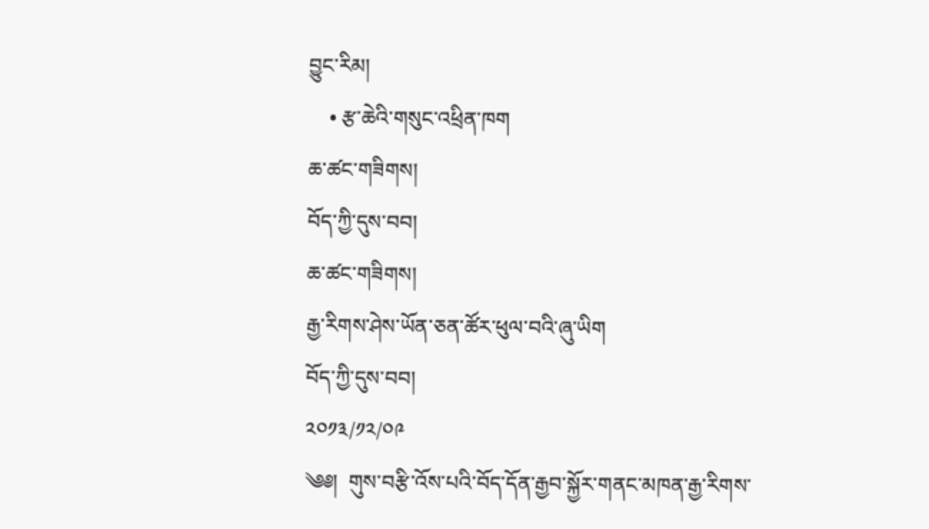བྱུང་རིམ།
    • རྩ་ཆེའི་གསུང་འཕྲིན་ཁག
ཆ་ཚང་གཟིགས།
བོད་ཀྱི་དུས་བབ།
ཆ་ཚང་གཟིགས།
རྒྱ་རིགས་ཤེས་ཡོན་ཅན་ཚོར་ཕུལ་བའི་ཞུ་ཡིག
བོད་ཀྱི་དུས་བབ།
༢༠༡༣/༡༢/༠༩
༄༅།  གུས་བརྩི་འོས་པའི་བོད་དོན་རྒྱབ་སྐྱོར་གནང་མཁན་རྒྱ་རིགས་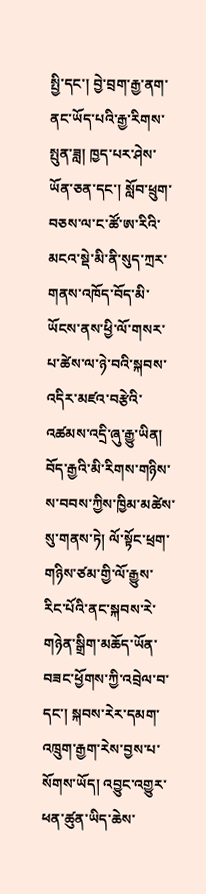སྤྱི་དང་། བྱེ་བྲག་རྒྱ་ནག་ནང་ཡོད་པའི་རྒྱ་རིགས་སྤུན་ཟླ། ཁྱད་པར་ཤེས་ཡོན་ཅན་དང་། སློབ་ཕྲུག་བཅས་ལ་ང་ཚོ་ཨ་རིའི་མངའ་སྡེ་མི་ནི་སུད་ཀྲར་གནས་འཁོད་བོད་མི་ཡོངས་ནས་ཕྱི་ལོ་གསར་པ་ཚེས་ལ་ཉེ་བའི་སྐབས་འདིར་མཛའ་བརྩེའི་འཚམས་འདྲི་ཞུ་རྒྱུ་ཡིན།
བོད་རྒྱའི་མི་རིགས་གཉིས་ས་བབས་ཀྱིས་ཁྱིམ་མཚེས་སུ་གནས་ཏེ། ལོ་སྟོང་ཕྲག་གཉིས་ཙམ་གྱི་ལོ་རྒྱུས་རིང་པོའི་ནང་སྐབས་རེ་གཉེན་སྒྲིག་མཆོད་ཡོན་བཟང་ཕྱོགས་ཀྱི་འབྲེལ་བ་དང་། སྐབས་རེར་དམག་འཁྲུག་རྒྱག་རེས་བྱས་པ་སོགས་ཡོད། འབྱུང་འགྱུར་ཕན་ཚུན་ཡིད་ཆེས་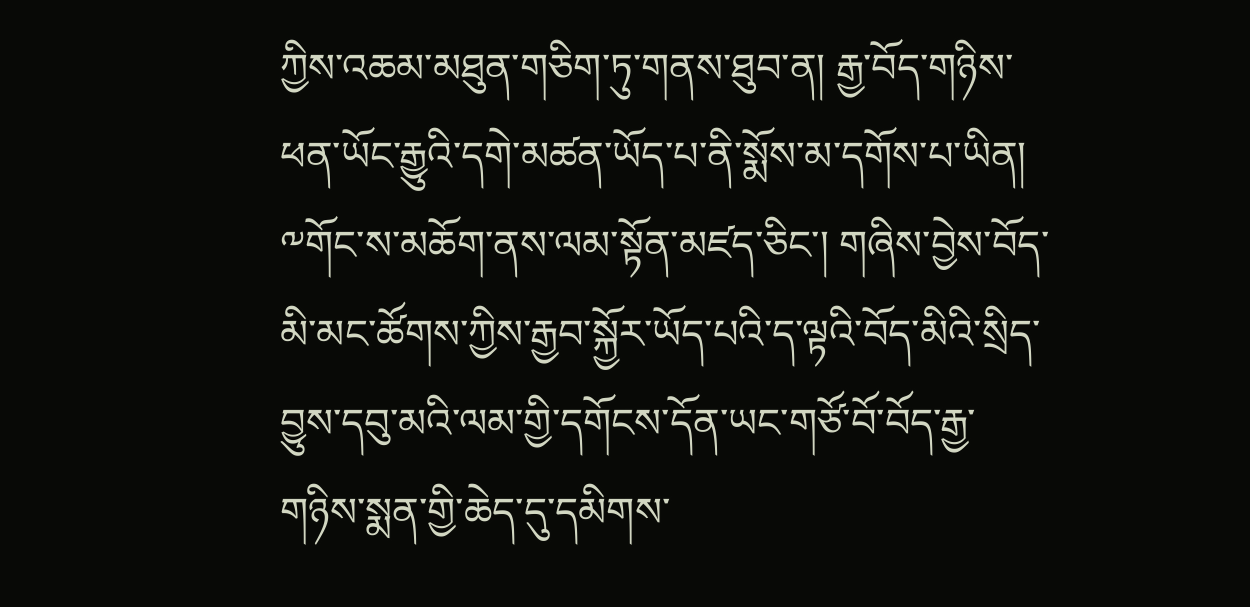ཀྱིས་འཆམ་མཐུན་གཅིག་ཏུ་གནས་ཐུབ་ན། རྒྱ་བོད་གཉིས་ཕན་ཡོང་རྒྱུའི་དགེ་མཚན་ཡོད་པ་ནི་སྨོས་མ་དགོས་པ་ཡིན།  ༸གོང་ས་མཆོག་ནས་ལམ་སྟོན་མཛད་ཅིང་། གཞིས་བྱེས་བོད་མི་མང་ཚོགས་ཀྱིས་རྒྱབ་སྐྱོར་ཡོད་པའི་ད་ལྟའི་བོད་མིའི་སྲིད་བྱུས་དབུ་མའི་ལམ་གྱི་དགོངས་དོན་ཡང་གཙོ་བོ་བོད་རྒྱ་གཉིས་སྨན་གྱི་ཆེད་དུ་དམིགས་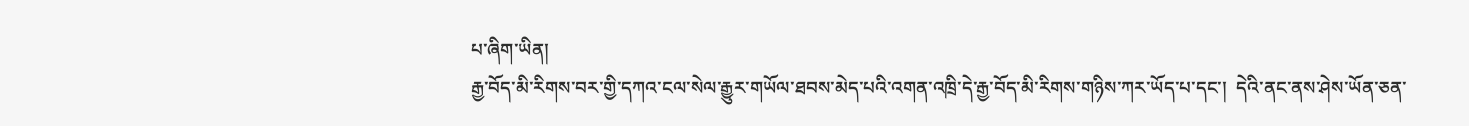པ་ཞིག་ཡིན།
རྒྱ་བོད་མི་རིགས་བར་གྱི་དཀའ་ངལ་སེལ་རྒྱུར་གཡོལ་ཐབས་མེད་པའི་འགན་འཁྲི་དེ་རྒྱ་བོད་མི་རིགས་གཉིས་ཀར་ཡོད་པ་དང་།  དེའི་ནང་ནས་ཤེས་ཡོན་ཅན་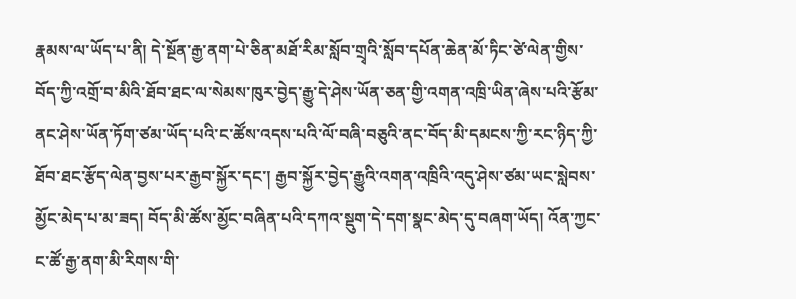རྣམས་ལ་ཡོད་པ་ནི། དེ་སྔོན་རྒྱ་ནག་པེ་ཅིན་མཐོ་རིམ་སློབ་གྲྭའི་སློབ་དཔོན་ཆེན་མོ་ཏིང་ཙེ་ལེན་གྱིས་བོད་ཀྱི་འགྲོ་བ་མིའི་ཐོབ་ཐང་ལ་སེམས་ཁུར་བྱེད་རྒྱུ་དེ་ཤེས་ཡོན་ཅན་གྱི་འགན་འཁྲི་ཡིན་ཞེས་པའི་རྩོམ་ནང་ཤེས་ཡོན་ཏོག་ཙམ་ཡོད་པའི་ང་ཚོས་འདས་པའི་ལོ་བཞི་བཅུའི་ནང་བོད་མི་དམངས་ཀྱི་རང་ཉིད་ཀྱི་ཐོབ་ཐང་རྩོད་ལེན་བྱས་པར་རྒྱབ་སྐྱོར་དང་། རྒྱབ་སྐྱོར་བྱེད་རྒྱུའི་འགན་འཁྲིའི་འདུ་ཤེས་ཙམ་ཡང་སླེབས་མྱོང་མེད་པ་མ་ཟད། བོད་མི་ཚོས་མྱོང་བཞིན་པའི་དཀའ་སྡུག་དེ་དག་སྣང་མེད་དུ་བཞག་ཡོད། འོན་ཀྱང་ང་ཚོ་རྒྱ་ནག་མི་རིགས་གི་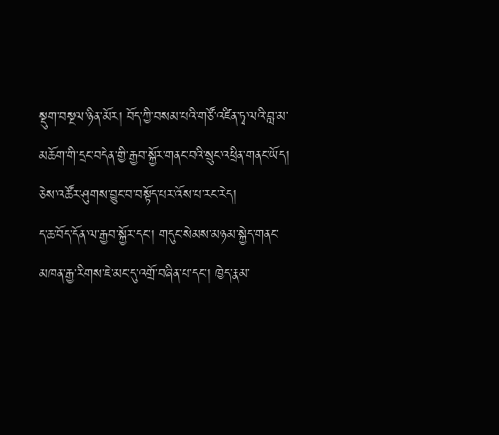སྡུག་བསྔལ་ཉིན་མོར། བོད་ཀྱི་བསམ་པའི་གཙོ་འཛིན་ཏྭ་ལའི་བླ་མ་མཆོག་གི་དྲང་བདེན་གྱི་རྒྱབ་སྐྱོར་གནང་བའི་སྲུང་འཕྲིན་གནང་ཡོད། ཅེས་འཚོར་ཤུགས་བྱུང་བ་བསྟོད་པར་འོས་པ་རང་རེད།
ད་ཆ་བོད་དོན་ལ་རྒྱབ་སྐྱོར་དང་། གདུང་སེམས་མཉམ་སྐྱེད་གནང་མཁན་རྒྱ་རིགས་ཇེ་མང་དུ་འགྲོ་བཞིན་པ་དང་། ཁྱེད་རྣམ་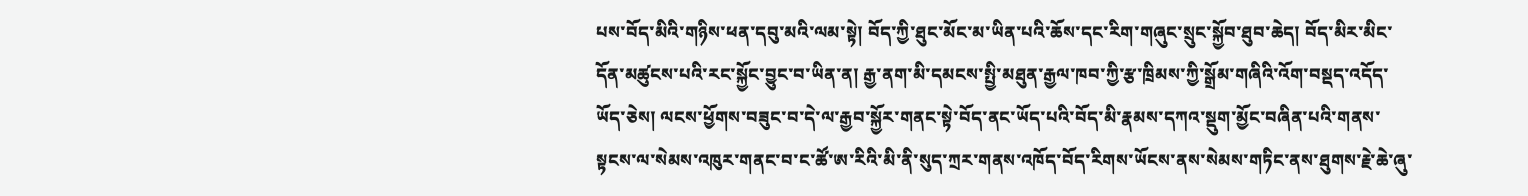པས་བོད་མིའི་གཉིས་ཕན་དབུ་མའི་ལམ་སྟེ། བོད་ཀྱི་ཐུང་མོང་མ་ཡིན་པའི་ཆོས་དང་རིག་གཞུང་སྲུང་སྐྱོབ་ཐུབ་ཆེད། བོད་མིར་མིང་དོན་མཚུངས་པའི་རང་སྐྱོང་བྱུང་བ་ཡིན་ན། རྒྱ་ནག་མི་དམངས་སྤྱི་མཐུན་རྒྱལ་ཁབ་ཀྱི་རྩ་ཁྲིམས་ཀྱི་སྒྲོམ་གཞིའི་འོག་བསྡད་འདོད་ཡོད་ཅེས། ལངས་ཕྱོགས་བཟུང་བ་དེ་ལ་རྒྱབ་སྐྱོར་གནང་སྟེ་བོད་ནང་ཡོད་པའི་བོད་མི་རྣམས་དཀའ་སྡུག་མྱོང་བཞིན་པའི་གནས་སྟངས་ལ་སེམས་འཁུར་གནང་བ་ང་ཚོ་ཨ་རིའི་མི་ནི་སུད་ཀྲར་གནས་འཁོད་བོད་རིགས་ཡོངས་ནས་སེམས་གཏིང་ནས་ཐུགས་རྗེ་ཆེ་ཞུ་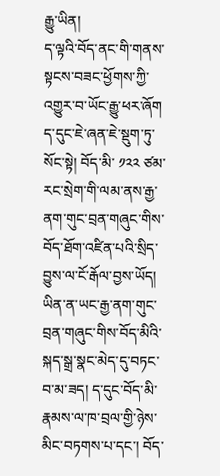རྒྱུ་ཡིན།
ད་ལྟའི་བོད་ནང་གི་གནས་སྟངས་བཟང་ཕྱོགས་ཀྱི་འགྱུར་བ་ཡོང་རྒྱུ་ཕར་ཞོག ད་དུང་ཇེ་ཞན་ཇེ་སྡུག་ཏུ་སོང་སྟེ། བོད་མི་ ༡༢༢ ཙམ་རང་སྲེག་གི་ལམ་ནས་རྒྱ་ནག་གུང་བྲན་གཞུང་གིས་བོད་ཐོག་འཛིན་པའི་སྲིད་བྱུས་ལ་ངོ་རྒོལ་བྱས་ཡོད། ཡིན་ན་ཡང་རྒྱ་ནག་གུང་བྲན་གཞུང་གིས་བོད་མིའི་སྐད་སྒྲ་སྣང་མེད་དུ་བཏང་བ་མ་ཟད། ད་དུང་བོད་མི་རྣམས་ལ་ཁ་བྲལ་གྱི་ཉེས་མིང་བཏགས་པ་དང་། བོད་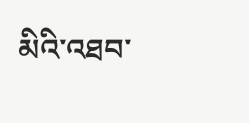མིའི་འཐབ་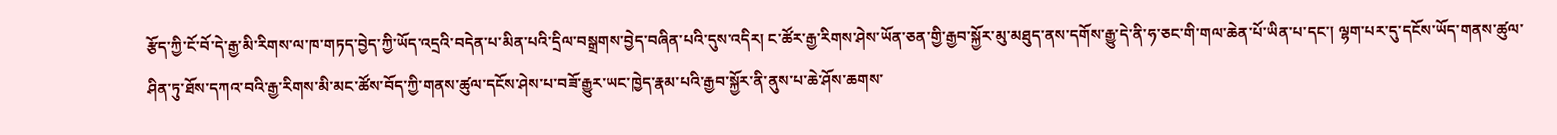རྩོད་ཀྱི་ངོ་བོ་དེ་རྒྱ་མི་རིགས་ལ་ཁ་གཏད་བྱེད་ཀྱི་ཡོད་འདྲའི་བདེན་པ་མིན་པའི་དྲིལ་བསྒྲགས་བྱེད་བཞིན་པའི་དུས་འདིར། ང་ཚོར་རྒྱ་རིགས་ཤེས་ཡོན་ཅན་གྱི་རྒྱབ་སྐྱོར་མུ་མཐུད་ནས་དགོས་རྒྱུ་དེ་ནི་ཧ་ཅང་གི་གལ་ཆེན་པོ་ཡིན་པ་དང་། ལྷག་པར་དུ་དངོས་ཡོད་གནས་ཚུལ་ཤིན་ཏུ་ཐོས་དཀའ་བའི་རྒྱ་རིགས་མི་མང་ཚོས་བོད་ཀྱི་གནས་ཚུལ་དངོས་ཤེས་པ་བཟོ་རྒྱུར་ཡང་ཁྱེད་རྣམ་པའི་རྒྱབ་སྐྱོར་ནི་ནུས་པ་ཆེ་ཤོས་ཆགས་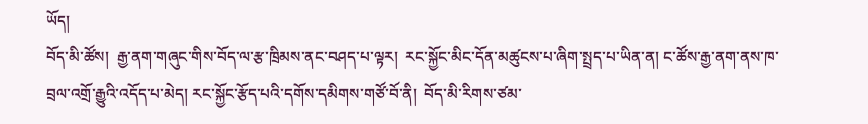ཡོད།
བོད་མི་ཚོས།  རྒྱ་ནག་གཞུང་གིས་བོད་ལ་རྩ་ཁྲིམས་ནང་བཤད་པ་ལྟར།  རང་སྐྱོང་མིང་དོན་མཚུངས་པ་ཞིག་སྤྲད་པ་ཡིན་ན། ང་ཚོས་རྒྱ་ནག་ནས་ཁ་བྲལ་འགྲོ་རྒྱུའི་འདོད་པ་མེད། རང་སྐྱོང་རྩོད་པའི་དགོས་དམིགས་གཙོ་བོ་ནི།  བོད་མི་རིགས་ཙམ་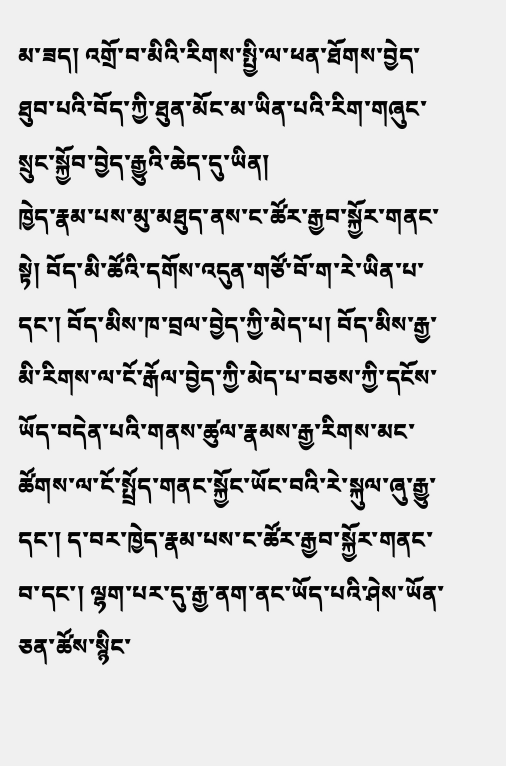མ་ཟད། འགྲོ་བ་མིའི་རིགས་སྤྱི་ལ་ཕན་ཐོགས་བྱེད་ཐུབ་པའི་བོད་ཀྱི་ཐུན་མོང་མ་ཡིན་པའི་རིག་གཞུང་སྲུང་སྐྱོབ་བྱེད་རྒྱུའི་ཆེད་དུ་ཡིན།
ཁྱེད་རྣམ་པས་མུ་མཐུད་ནས་ང་ཚོར་རྒྱབ་སྐྱོར་གནང་སྟེ། བོད་མི་ཚོའི་དགོས་འདུན་གཙོ་བོ་ག་རེ་ཡིན་པ་དང་། བོད་མིས་ཁ་བྲལ་བྱེད་ཀྱི་མེད་པ། བོད་མིས་རྒྱ་མི་རིགས་ལ་ངོ་རྒོལ་བྱེད་ཀྱི་མེད་པ་བཅས་ཀྱི་དངོས་ཡོད་བདེན་པའི་གནས་ཚུལ་རྣམས་རྒྱ་རིགས་མང་ཚོགས་ལ་ངོ་སྤྲོད་གནང་སྐྱོང་ཡོང་བའི་རེ་སྐུལ་ཞུ་རྒྱུ་དང་། ད་བར་ཁྱེད་རྣམ་པས་ང་ཚོར་རྒྱབ་སྐྱོར་གནང་བ་དང་། ལྷག་པར་དུ་རྒྱ་ནག་ནང་ཡོད་པའི་ཤེས་ཡོན་ཅན་ཚོས་སྙིང་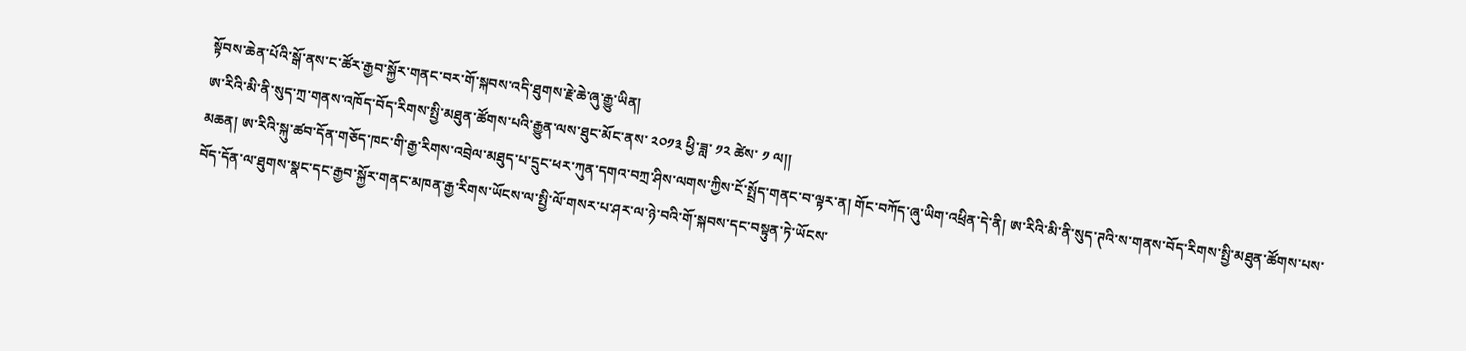སྟོབས་ཆེན་པོའི་སྒོ་ནས་ང་ཚོར་རྒྱབ་སྐྱོར་གནང་བར་གོ་སྐབས་འདི་ཐུགས་རྗེ་ཆེ་ཞུ་རྒྱུ་ཡིན།
ཨ་རིའི་མི་ནི་སུད་ཀྲ་གནས་འཁོད་བོད་རིགས་སྤྱི་མཐུན་ཚོགས་པའི་རྒྱུན་ལས་ཐུང་མོང་ནས་ ༢༠༡༣ ཕྱི་ཟླ་ ༡༢ ཚེས་ ༡ ལ།།
མཆན། ཨ་རིའི་སྐུ་ཚབ་དོན་གཅོད་ཁང་གི་རྒྱ་རིགས་འབྲེལ་མཐུད་པ་དྲུང་ཕར་ཀུན་དགའ་བཀྲ་ཤིས་ལགས་ཀྱིས་ངོ་སྤྲོད་གནང་བ་ལྟར་ན། གོང་བཀོད་ཞུ་ཡིག་འཕྲིན་དེ་ནི། ཨ་རིའི་མི་ནི་སུད་ཊའི་ས་གནས་བོད་རིགས་སྤྱི་མཐུན་ཚོགས་པས་བོད་དོན་ལ་ཐུགས་སྣང་དང་རྒྱབ་སྐྱོར་གནང་མཁན་རྒྱ་རིགས་ཡོངས་ལ་སྤྱི་ལོ་གསར་པ་ཤར་ལ་ཉེ་བའི་གོ་སྐབས་དང་བསྟུན་ཏེ་ཡོངས་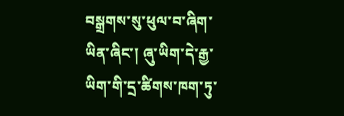བསྒྲགས་སུ་ཕུལ་བ་ཞིག་ཡིན་ཞིང་། ཞུ་ཡིག་དེ་རྒྱ་ཡིག་གི་དྲ་ཚིགས་ཁག་ཏུ་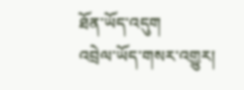ཐོན་ཡོད་འདུག
འབྲེལ་ཡོད་གསར་འགྱུར།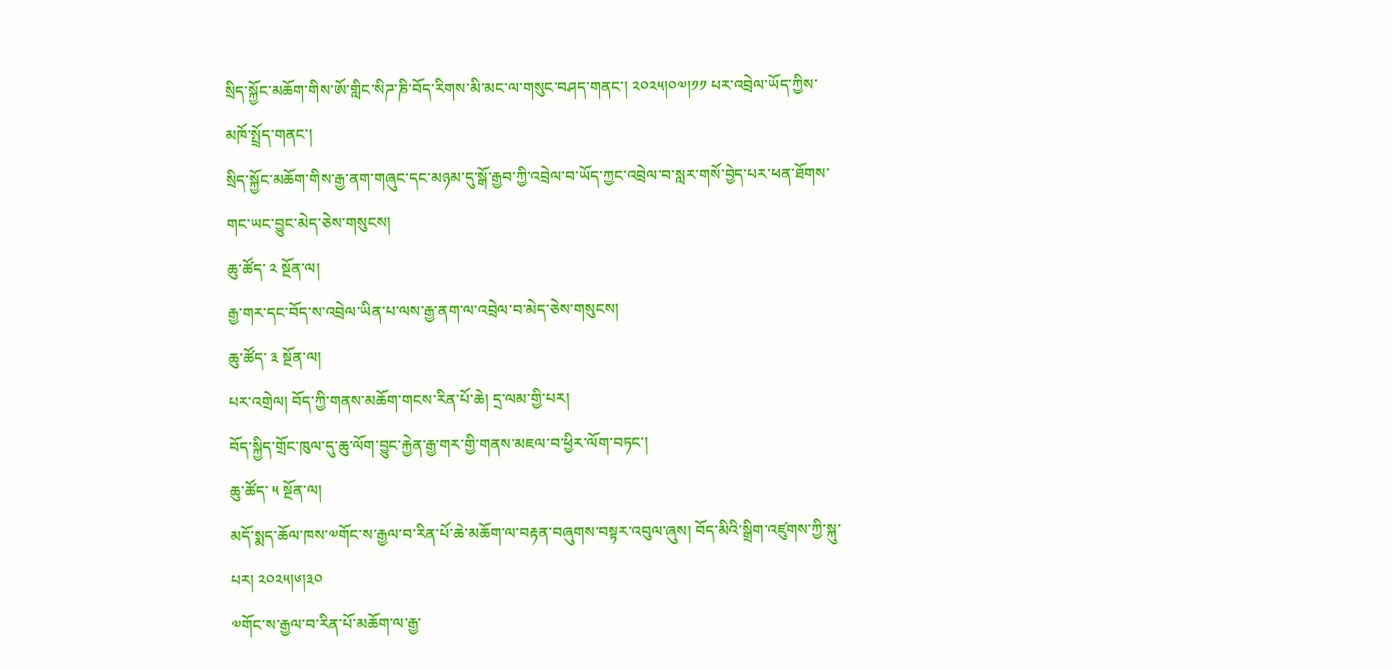སྲིད་སྐྱོང་མཆོག་གིས་ཨོ་གླིང་སིཌ་ཎི་བོད་རིགས་མི་མང་ལ་གསུང་བཤད་གནང་། ༢༠༢༥།༠༧།༡༡ པར་འབྲེལ་ཡོད་ཀྱིས་མཁོ་སྤྲོད་གནང་།
སྲིད་སྐྱོང་མཆོག་གིས་རྒྱ་ནག་གཞུང་དང་མཉམ་དུ་སྒོ་རྒྱབ་ཀྱི་འབྲེལ་བ་ཡོད་ཀྱང་འབྲེལ་བ་སླར་གསོ་བྱེད་པར་ཕན་ཐོགས་གང་ཡང་བྱུང་མེད་ཅེས་གསུངས།
ཆུ་ཚོད་ ༢ སྔོན་ལ།
རྒྱ་གར་དང་བོད་ས་འབྲེལ་ཡིན་པ་ལས་རྒྱ་ནག་ལ་འབྲེལ་བ་མེད་ཅེས་གསུངས།
ཆུ་ཚོད་ ༣ སྔོན་ལ།
པར་འགྲེལ། བོད་ཀྱི་གནས་མཆོག་གངས་རིན་པོ་ཆེ། དྲ་ལམ་གྱི་པར།
བོད་སྐྱིད་གྲོང་ཁུལ་དུ་ཆུ་ལོག་བྱུང་རྐྱེན་རྒྱ་གར་གྱི་གནས་མཇལ་བ་ཕྱིར་ལོག་བཏང་།
ཆུ་ཚོད་ ༥ སྔོན་ལ།
མདོ་སྨད་ཆོལ་ཁས་༧གོང་ས་རྒྱལ་བ་རིན་པོ་ཆེ་མཆོག་ལ་བརྟན་བཞུགས་བསྟར་འབུལ་ཞུས། བོད་མིའི་སྒྲིག་འཛུགས་ཀྱི་སྐུ་པར། ༢༠༢༥།༦།༣༠
༧གོང་ས་རྒྱལ་བ་རིན་པོ་མཆོག་ལ་རྒྱ་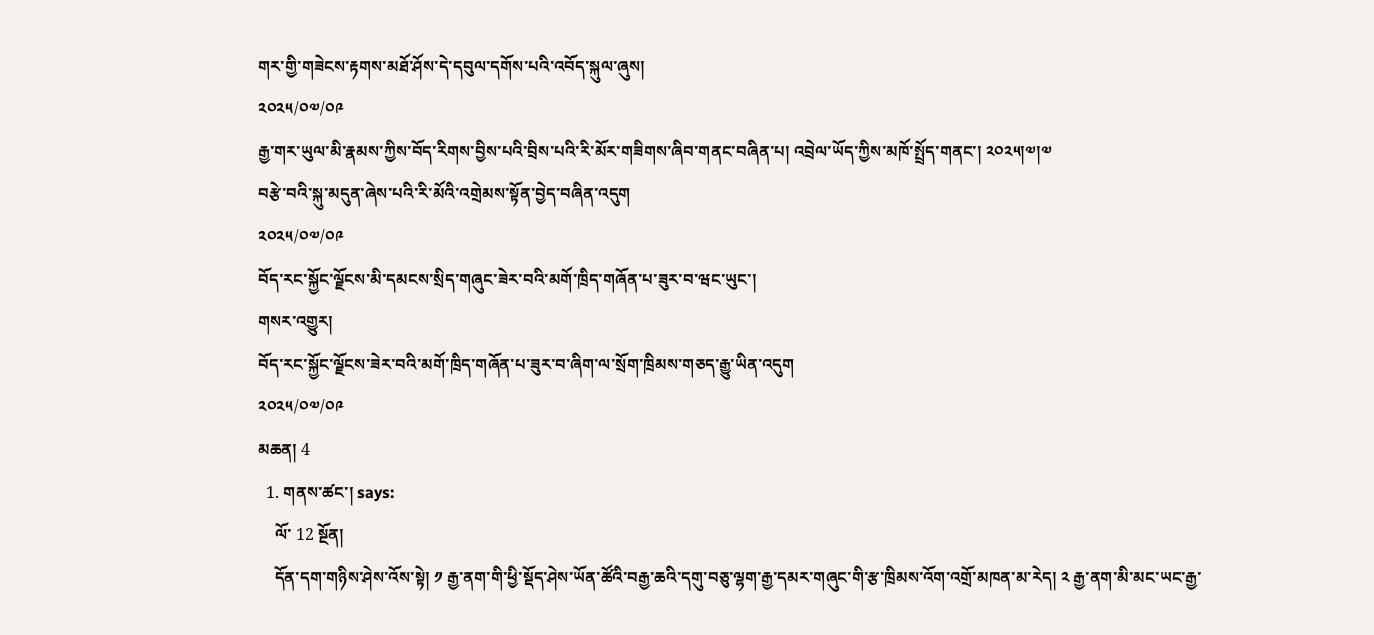གར་གྱི་གཟེངས་རྟགས་མཐོ་ཤོས་དེ་དབུལ་དགོས་པའི་འབོད་སྐུལ་ཞུས།
༢༠༢༥/༠༧/༠༩
རྒྱ་གར་ཡུལ་མི་རྣམས་ཀྱིས་བོད་རིགས་བྱིས་པའི་བྲིས་པའི་རི་མོར་གཟིགས་ཞིབ་གནང་བཞིན་པ། འབྲེལ་ཡོད་ཀྱིས་མཁོ་སྤྲོད་གནང་། ༢༠༢༥།༧།༧
བརྩེ་བའི་སྐུ་མདུན་ཞེས་པའི་རི་མོའི་འགྲེམས་སྟོན་བྱེད་བཞིན་འདུག
༢༠༢༥/༠༧/༠༩
བོད་རང་སྐྱོང་ལྗོངས་མི་དམངས་སྲིད་གཞུང་ཟེར་བའི་མགོ་ཁྲིད་གཞོན་པ་ཟུར་བ་ཝང་ཡུང་།
གསར་འགྱུར།
བོད་རང་སྐྱོང་ལྗོངས་ཟེར་བའི་མགོ་ཁྲིད་གཞོན་པ་ཟུར་བ་ཞིག་ལ་སྲོག་ཁྲིམས་གཅད་རྒྱུ་ཡིན་འདུག
༢༠༢༥/༠༧/༠༩
མཆན། 4
  1. གནས་ཚང་། says:
    ལོ་ 12 སྔོན།
    དོན་དག་གཉིས་ཤེས་འོས་སྟེ། ༡ རྒྱ་ནག་གི་ཕྱི་སྡོད་ཤེས་ཡོན་ཚོའི་བརྒྱ་ཆའི་དགུ་བཅུ་ལྷག་རྒྱ་དམར་གཞུང་གི་རྩ་ཁྲིམས་འོག་འགྲོ་མཁན་མ་རེད། ༢ རྒྱ་ནག་མི་མང་ཡང་རྒྱ་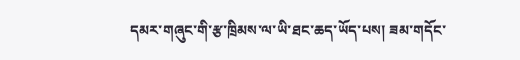དམར་གཞུང་གི་རྩ་ཁྲིམས་ལ་ཡི་ཐང་ཆད་ཡོད་པས། ཟམ་གདོང་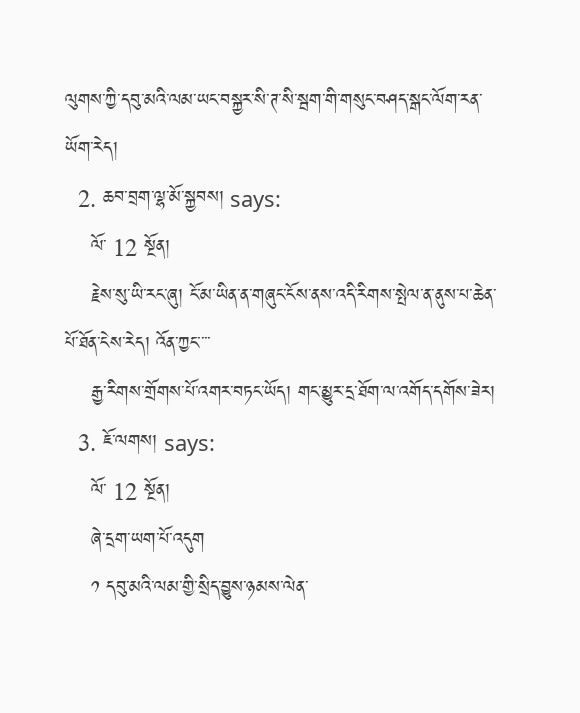ལུགས་ཀྱི་དབུ་མའི་ལམ་ཡང་བསྐྱར་སི་ཊ་སི་སྦག་གི་གསུང་བཤད་སྒང་ལོག་རན་ཡོག་རེད།
  2. ཆབ་བྲག་ལྷ་མོ་སྐྱབས། says:
    ལོ་ 12 སྔོན།
    རྗེས་སུ་ཡི་རང་ཞུ། ངོ་མ་ཡིན་ན་གཞུང་ངོས་ནས་འདི་རིགས་སྤེལ་ན་ནུས་པ་ཆེན་པོ་ཐོན་ངེས་རེད། འོན་ཀྱང་་་་
    རྒྱ་རིགས་གྲོགས་པོ་འགར་བཏང་ཡོད། གང་མྱུར་དྲ་ཐོག་ལ་འགོད་དགོས་ཟེར།
  3. ཇོ་ལགས། says:
    ལོ་ 12 སྔོན།
    ཞེ་དྲག་ཡག་པོ་འདུག
    ༡ དབུ་མའི་ལམ་གྱི་སྲིད་བྱུས་ཉམས་ལེན་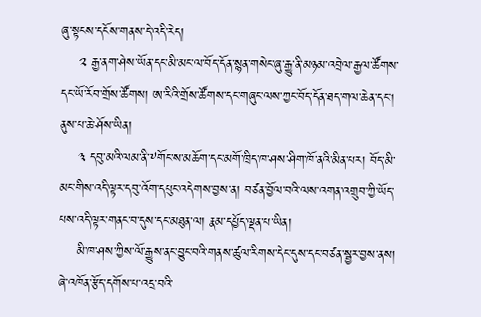ཞུ་སྟངས་དངོས་གནས་དེ་འདི་རེད།
    ༢ རྒྱ་ནག་ཤེས་ཡོན་དང་མི་མང་ལ་བོད་དོན་སྙན་གསེང་ཞུ་རྒྱུ་ནི་མཉམ་འབྲེལ་རྒྱལ་ཚོགས་དང་ཡོ་རོབ་གྲོས་ཚོགས། ཨ་རིའི་གྲོས་ཚོགས་དང་གཞུང་ལས་ཀྱང་བོད་དོན་ཐད་གལ་ཆེན་དང། ནུས་པ་ཆེ་ཤོས་ཡིན།
    ༣ དབུ་མའི་ལམ་ནི་༸གོང་ས་མཆོག་དང་མགོ་ཁྲིད་ཁ་ཤས་ཤིག་ཁོ་ནའི་མིན་པར། བོད་མི་མང་གིས་འདི་ལྟར་དབུ་འོག་དཔུང་འདེགས་བྱས་ན། བཙན་བྱོལ་བའི་ལས་འགན་འགྲུབ་ཀྱི་ཡོད་པས་འདི་ལྟར་གནང་བ་དུས་དང་མཐུན་ལ། རྣམ་དཔྱོད་ལྡན་པ་ཡིན།
    མི་ཁ་ཤས་ཀྱིས་ལོ་རྒྱུས་ནང་བྱུང་བའི་གནས་ཚུལ་རིགས་དེང་དུས་དང་བཙན་སྦྱར་བྱས་ནས། ཞེ་འཁོན་རྩོད་དགོས་པ་འདྲ་བའི་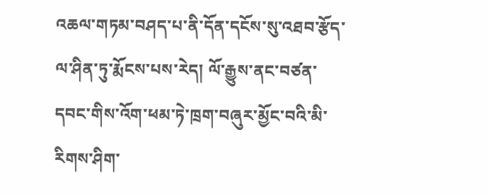འཆལ་གཏམ་བཤད་པ་ནི་དོན་དངོས་སུ་འཐབ་རྩོད་ལ་ཤིན་ཏུ་རྨོངས་པས་རེད། ལོ་རྒྱུས་ནང་བཙན་དབང་གིས་འོག་ཕམ་ཏེ་ཁྲག་བཞུར་མྱོང་བའི་མི་རིགས་ཤིག་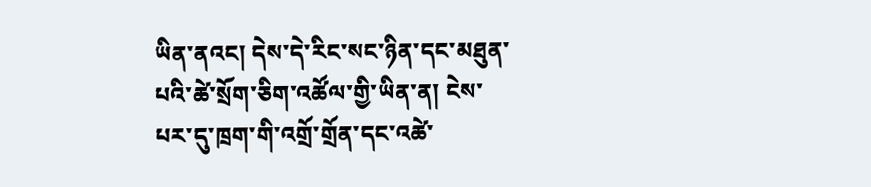ཡིན་ནའང། དེས་དེ་རིང་སང་ཉིན་དང་མཐུན་པའི་ཚེ་སྲོག་ཅིག་འཚོལ་གྱི་ཡིན་ན། ངེས་པར་དུ་ཁྲག་གི་འགྲོ་གྲོན་དང་འཚེ་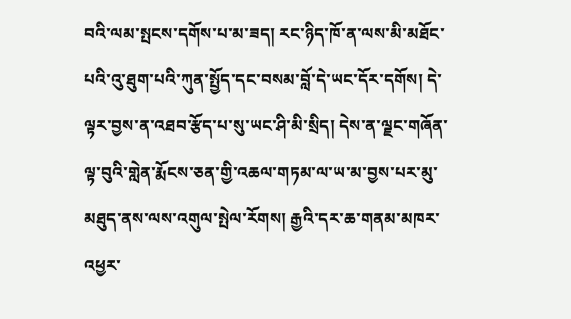བའི་ལམ་སྤངས་དགོས་པ་མ་ཟད། རང་ཉིད་ཁོ་ན་ལས་མི་མཐོང་པའི་འུ་ཐུག་པའི་ཀུན་སྤྱོད་དང་བསམ་བློ་དེ་ཡང་དོར་དགོས། དེ་ལྟར་བྱས་ན་འཐབ་རྩོད་པ་སུ་ཡང་ཤི་མི་སྲིད། དེས་ན་ལྗང་གཞོན་ལྟ་བུའི་གླེན་རྨོངས་ཅན་གྱི་འཆལ་གཏམ་ལ་ཡ་མ་བྱས་པར་མུ་མཐུད་ནས་ལས་འགུལ་སྤེལ་རོགས། རྒྱའི་དར་ཆ་གནམ་མཁར་འཕྱར་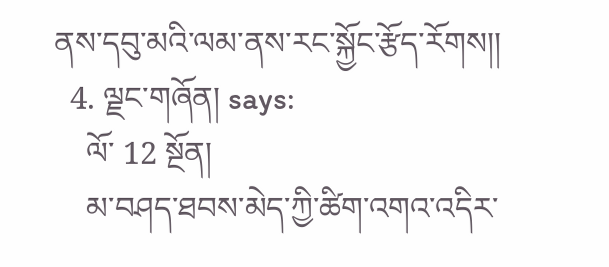ནས་དབུ་མའི་ལམ་ནས་རང་སྐྱོང་རྩོད་རོགས།།
  4. ལྗང་གཞོན། says:
    ལོ་ 12 སྔོན།
    མ་བཤད་ཐབས་མེད་ཀྱི་ཚིག་འགའ་འདིར་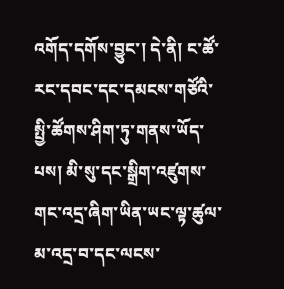འགོད་དགོས་བྱུང་། དེ་ནི། ང་ཚོ་རང་དབང་དང་དམངས་གཙོའི་སྤྱི་ཚོགས་ཤིག་ཏུ་གནས་ཡོད་པས། མི་སུ་དང་སྒྲིག་འཛུགས་གང་འདྲ་ཞིག་ཡིན་ཡང་ལྟ་ཚུལ་མ་འདྲ་བ་དང་ལངས་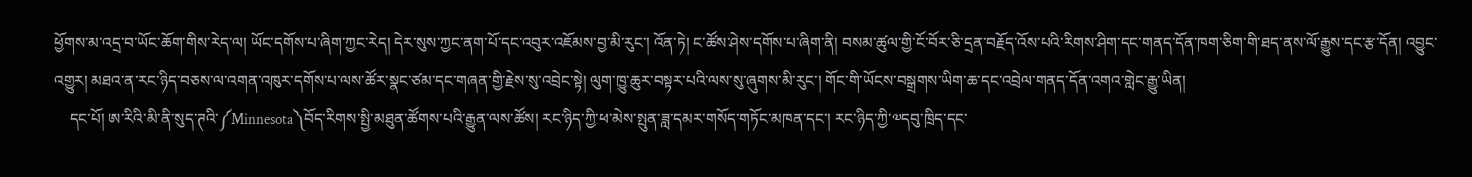ཕྱོགས་མ་འདྲ་བ་ཡོང་ཆོག་གིས་རེད་ལ། ཡོང་དགོས་པ་ཞིག་ཀྱང་རེད། དེར་སུས་ཀྱང་ནག་པོ་དང་འབུར་འཇོམས་བྱ་མི་རུང་། འོན་ཏེ། ང་ཚོས་ཤེས་དགོས་པ་ཞིག་ནི། བསམ་ཚུལ་གྱི་ངོ་བོར་ཅི་དྲན་བརྗོད་འོས་པའི་རིགས་ཤིག་དང་གནད་དོན་ཁག་ཅིག་གི་ཐད་ནས་ལོ་རྒྱུས་དང་རྩ་དོན། འབྱུང་འགྱུར། མཐའ་ན་རང་ཉིད་བཅས་ལ་འགན་འཁུར་དགོས་པ་ལས་ཚོར་སྣང་ཙམ་དང་གཞན་གྱི་རྗེས་སུ་འབྲེང་སྟེ། ལུག་ཁྱུ་ཆུར་བསྟར་པའི་ལས་སུ་ཞུགས་མི་རུང་། གོང་གི་ཡོངས་བསྒྲགས་ཡིག་ཆ་དང་འབྲེལ་གནད་དོན་འགའ་གླེང་རྒྱུ་ཡིན།
    དང་པོ། ཨ་རིའི་མི་ནི་སུད་ཊའི་༼Minnesota༽བོད་རིགས་སྤྱི་མཐུན་ཚོགས་པའི་རྒྱུན་ལས་ཚོས། རང་ཉིད་ཀྱི་ཕ་མེས་སྤུན་ཟླ་དམར་གསོད་གཏོང་མཁན་དང་། རང་ཉིད་ཀྱི་༧དབུ་ཁྲིད་དང་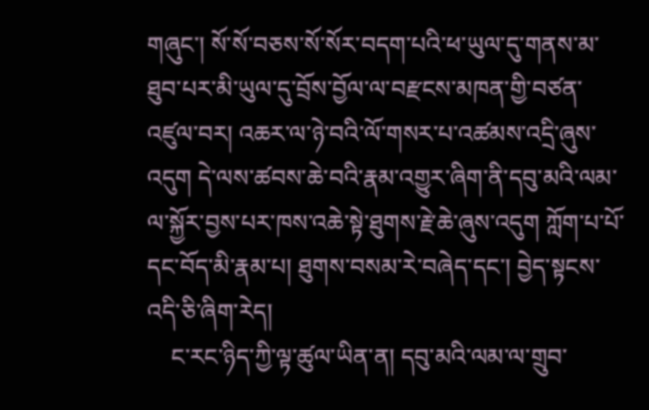གཞུང་། སོ་སོ་བཅས་སོ་སོར་བདག་པའི་ཕ་ཡུལ་དུ་གནས་མ་ཐུབ་པར་མི་ཡུལ་དུ་བྲོས་བྱོལ་ལ་བརྫངས་མཁན་གྱི་བཙན་འཛུལ་བར། འཆར་ལ་ཉེ་བའི་ལོ་གསར་པ་འཚམས་འདྲི་ཞུས་འདུག དེ་ལས་ཚབས་ཆེ་བའི་རྣམ་འགྱུར་ཞིག་ནི་དབུ་མའི་ལམ་ལ་སྐྱོར་བྱས་པར་ཁས་འཆེ་སྟེ་ཐུགས་རྗེ་ཆེ་ཞུས་འདུག ཀློག་པ་པོ་དང་བོད་མི་རྣམ་པ། ཐུགས་བསམ་རེ་བཞེད་དང་། བྱེད་སྟངས་འདི་ཅི་ཞིག་རེད།
    ང་རང་ཉིད་ཀྱི་ལྟ་ཚུལ་ཡིན་ན། དབུ་མའི་ལམ་ལ་གྲུབ་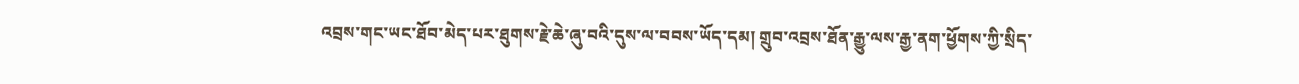འབྲས་གང་ཡང་ཐོབ་མེད་པར་ཐུགས་རྗེ་ཆེ་ཞུ་བའི་དུས་ལ་བབས་ཡོད་དམ། གྲུབ་འབྲས་ཐོན་རྒྱུ་ལས་རྒྱ་ནག་ཕྱོགས་ཀྱི་སྲིད་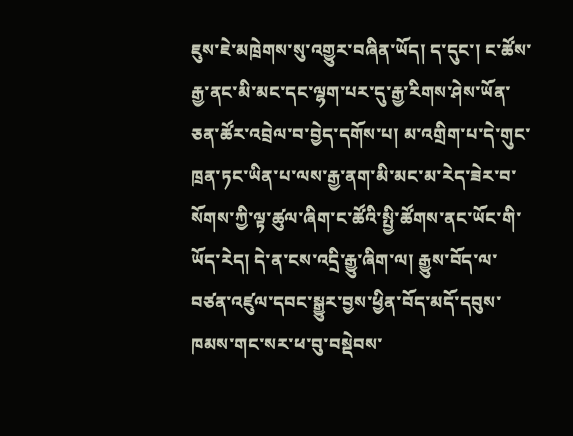ཇུས་ཇེ་མཁྲེགས་སུ་འགྱུར་བཞིན་ཡོད། ད་དུང་། ང་ཚོས་རྒྱ་ནང་མི་མང་དང་ལྷག་པར་དུ་རྒྱ་རིགས་ཤེས་ཡོན་ཅན་ཚོར་འབྲེལ་བ་བྱེད་དགོས་པ། མ་འགྲིག་པ་དེ་གུང་ཁྲན་ཏང་ཡིན་པ་ལས་རྒྱ་ནག་མི་མང་མ་རེད་ཟེར་བ་སོགས་ཀྱི་ལྟ་ཚུལ་ཞིག་ང་ཚོའི་སྤྱི་ཚོགས་ནང་ཡོང་གི་ཡོད་རེད། དེ་ན་ངས་འདྲི་རྒྱུ་ཞིག་ལ། རྒྱུས་བོད་ལ་བཙན་འཛུལ་དབང་སྒྱུར་བྱས་ཕྱིན་བོད་མདོ་དབུས་ཁམས་གང་སར་ཕ་བུ་བསྡེབས་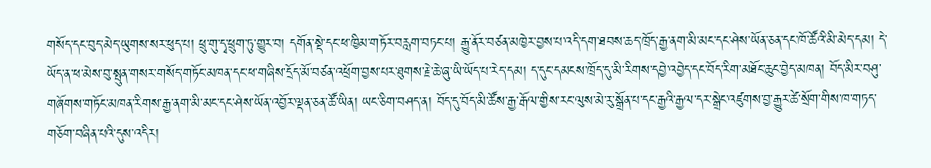གསོད་དང་བུད་མེད་ཡུགས་སར་ཕུད་པ། ཕྲུ་གུ་དྭ་ཕྲུག་ཏུ་གྱུར་བ། དགོན་སྡེ་དང་ཕ་ཁྱིམ་གཏོར་བརླག་བཏང་པ། རྒྱུ་ནོར་བཙན་མཁྱེར་བྱས་པ་འདི་དག་ཐབས་ཆད་ཁྲོད་རྒྱ་ནག་མི་མང་དང་ཤེས་ཡོན་ཅན་དང་ཁོ་ཚོའི་མི་མེད་དམ། དེ་ཡོད་ན་ཕ་མེས་བུ་སྤུན་གསར་གསོད་གཏོང་མཁན་དང་ཕ་གཞིས་དྲོད་མོ་བཙན་འཕྲོག་བྱས་པར་ཐུགས་རྗེ་ཆེ་ཞུ་ཡི་ཡོད་པ་རེད་དམ། ད་དུང་དམངས་ཁྲོད་དུ་མི་རིགས་དབྱེ་འབྱེད་དང་བོད་རིག་མཐོང་ཆུང་བྱེད་མཁན། བོད་མིར་བཤུ་གཞོགས་གཏོང་མཁན་རིགས་རྒྱ་ནག་མི་མང་དང་ཤེས་ཡོན་འབྱོར་ལྡན་ཅན་ཚོ་ཡིན། ཡང་ཅིག་བཤད་ན། བོད་དུ་བོད་མི་ཚོས་རྒྱ་རྒོལ་གྱིས་རང་ལུས་མེ་རུ་སྒྲོན་པ་དང་རྒྱའི་རྒྱལ་དར་སྒྲེང་འཛུགས་བྱ་རྒྱུར་ཚེ་སྲོག་གིས་ཁ་གཏད་གཅོག་བཞིན་པའི་དུས་འདིར།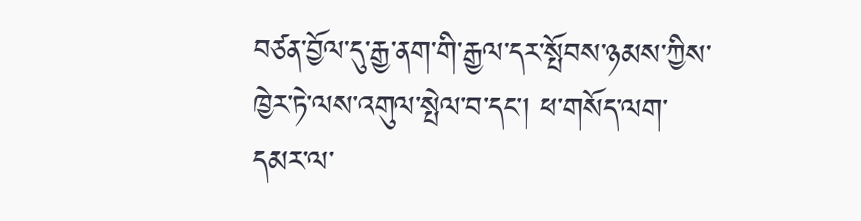བཙན་བྱོལ་དུ་རྒྱ་ནག་གི་རྒྱལ་དར་སྤོབས་ཉམས་ཀྱིས་ཁྱེར་ཏེ་ལས་འགུལ་སྤེལ་བ་དང་། ཕ་གསོད་ལག་དམར་ལ་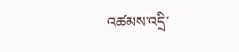འཚམས་འདྲི་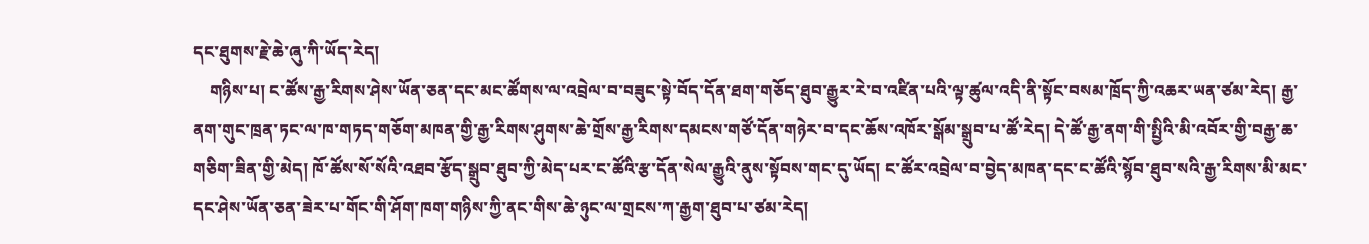དང་ཐུགས་རྗེ་ཆེ་ཞུ་ཀི་ཡོད་རེད།
    གཉིས་པ། ང་ཚོས་རྒྱ་རིགས་ཤེས་ཡོན་ཅན་དང་མང་ཚོགས་ལ་འབྲེལ་བ་བཟུང་སྟེ་བོད་དོན་ཐག་གཅོད་ཐུབ་རྒྱུར་རེ་བ་འཛིན་པའི་ལྟ་ཚུལ་འདི་ནི་སྟོང་བསམ་ཁྲོད་ཀྱི་འཆར་ཡན་ཙམ་རེད། རྒྱ་ནག་གུང་ཁྲན་ཏང་ལ་ཁ་གཏད་གཅོག་མཁན་གྱི་རྒྱ་རིགས་ཤུགས་ཆེ་གྲོས་རྒྱ་རིགས་དམངས་གཙོ་དོན་གཉེར་བ་དང་ཆོས་འཁོར་སྒོམ་སྒྲུབ་པ་ཚོ་རེད། དེ་ཚོ་རྒྱ་ནག་གི་སྤྱིའི་མི་འབོར་གྱི་བརྒྱ་ཆ་གཅིག་ཟིན་གྱི་མེད། ཁོ་ཚོས་སོ་སོའི་འཐབ་རྩོད་སྒྲུབ་ཐུབ་ཀྱི་མེད་པར་ང་ཚོའི་རྩ་དོན་སེལ་རྒྱུའི་ནུས་སྟོབས་གང་དུ་ཡོད། ང་ཚོར་འབྲེལ་བ་བྱེད་མཁན་དང་ང་ཚོའི་སྙོབ་ཐུབ་སའི་རྒྱ་རིགས་མི་མང་དང་ཤེས་ཡོན་ཅན་ཟེར་པ་གོང་གི་ཤོག་ཁག་གཉིས་ཀྱི་ནང་གིས་ཆེ་ཉུང་ལ་གྲངས་ཀ་རྒྱག་ཐུབ་པ་ཙམ་རེད།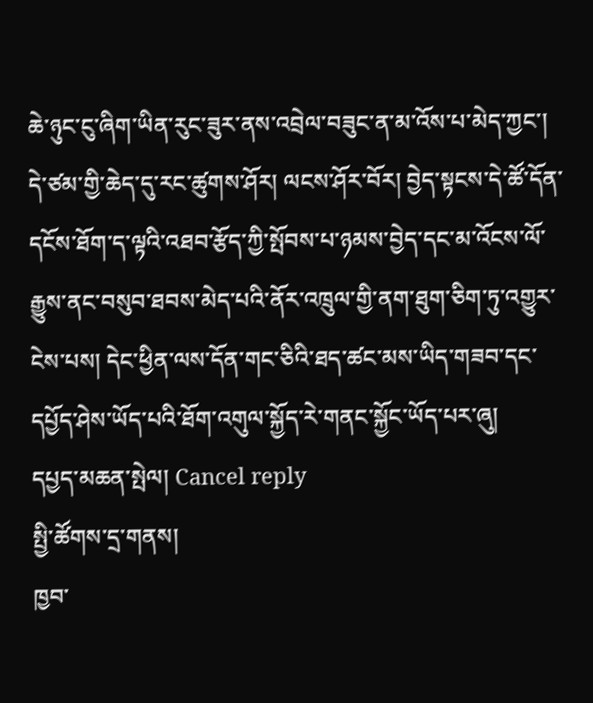ཆེ་ཉུང་ངུ་ཞིག་ཡིན་རུང་ཟུར་ནས་འབྲེལ་བཟུང་ན་མ་འོས་པ་མེད་ཀྱང་། དེ་ཙམ་གྱི་ཆེད་དུ་རང་ཚུགས་ཤོར། ལངས་ཤོར་བོར། བྱེད་སྟངས་དེ་ཚོ་དོན་དངོས་ཐོག་ད་ལྟའི་འཐབ་རྩོད་ཀྱི་སྤོབས་པ་ཉམས་བྱེད་དང་མ་འོངས་ལོ་རྒྱུས་ནང་བསུབ་ཐབས་མེད་པའི་ནོར་འཁྲུལ་གྱི་ནག་ཐུག་ཅིག་ཏུ་འགྱུར་ངེས་པས། དེང་ཕྱིན་ལས་དོན་གང་ཅིའི་ཐད་ཚང་མས་ཡིད་གཟབ་དང་དཔྱོད་ཤེས་ཡོད་པའི་ཐོག་འགུལ་སྐྱོད་རེ་གནང་སྐྱོང་ཡོད་པར་ཞུ།
དཔྱད་མཆན་སྤེལ། Cancel reply
སྤྱི་ཚོགས་དྲ་གནས།
ཁྱབ་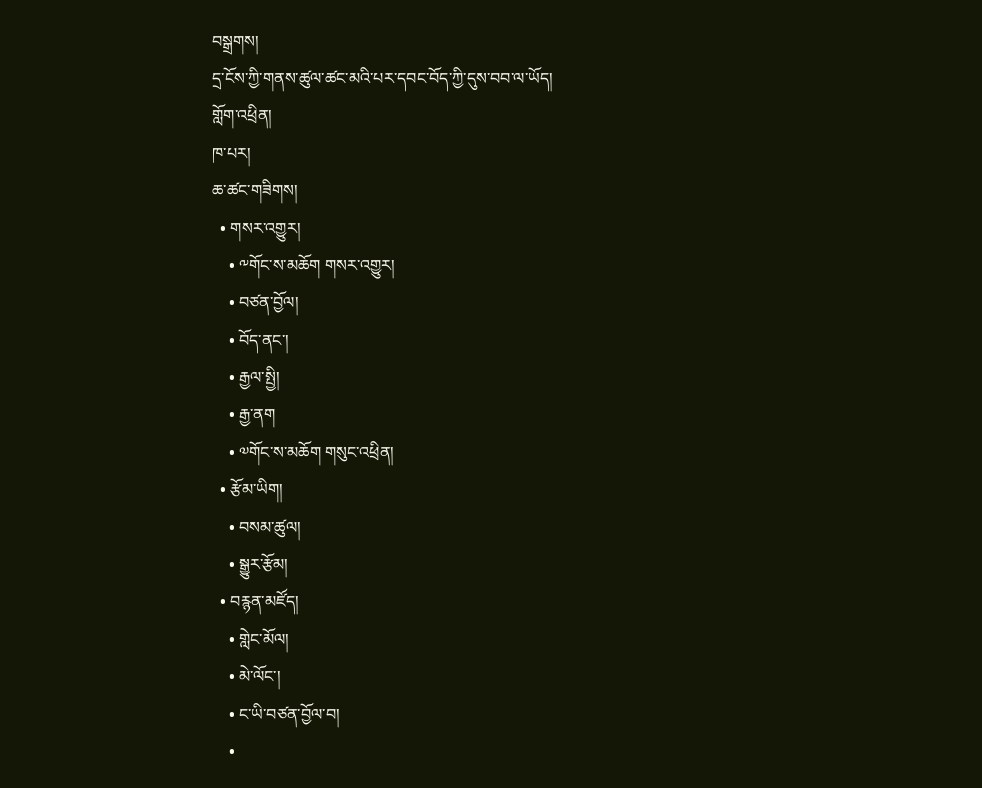བསྒྲགས།
དྲ་ངོས་ཀྱི་གནས་ཚུལ་ཚང་མའི་པར་དབང་བོད་ཀྱི་དུས་བབ་ལ་ཡོད།
གློག་འཕྲིན།
ཁ་པར།
ཆ་ཚང་གཟིགས།
  • གསར་འགྱུར།
    • ༸གོང་ས་མཆོག གསར་འགྱུར།
    • བཙན་བྱོལ།
    • བོད་ནང་།
    • རྒྱལ་སྤྱི།
    • རྒྱ་ནག
    • ༧གོང་ས་མཆོག གསུང་འཕྲིན།
  • རྩོམ་ཡིག།
    • བསམ་ཚུལ།
    • སྒྱུར་རྩོམ།
  • བརྙན་མཛོད།
    • གླེང་མོལ།
    • མེ་ལོང་།
    • ང་ཡི་བཙན་བྱོལ་བ།
    •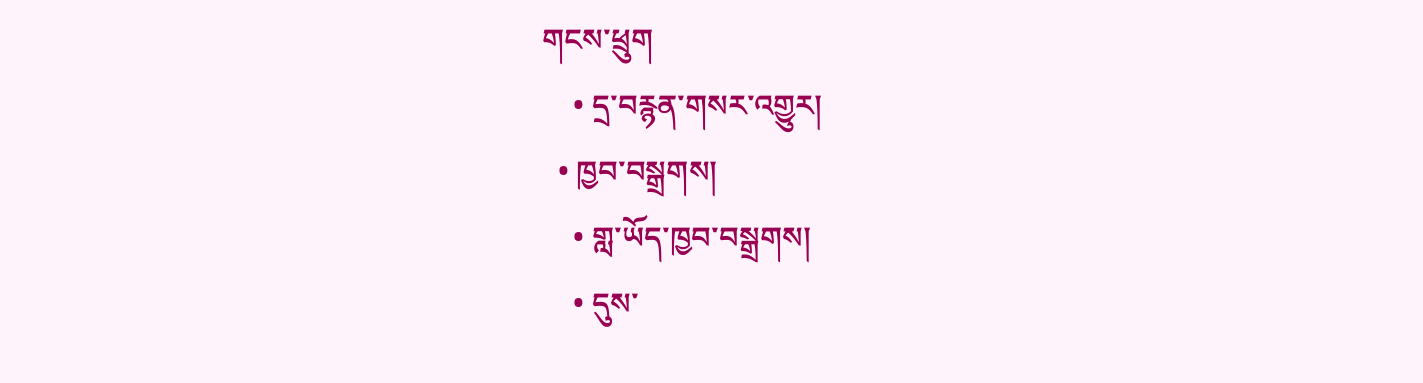གངས་ཕྲུག
    • དྲ་བརྙན་གསར་འགྱུར།
  • ཁྱབ་བསྒྲགས།
    • གླ་ཡོད་ཁྱབ་བསྒྲགས།
    • དུས་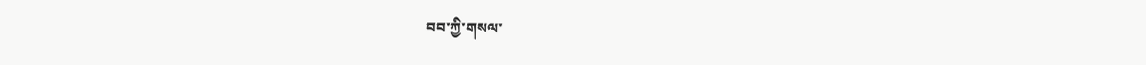བབ་ཀྱི་གསལ་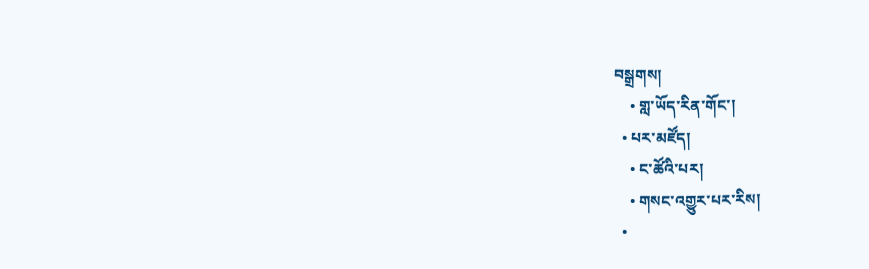བསྒྲགས།
    • གླ་ཡོད་རིན་གོང་།
  • པར་མཛོད།
    • ང་ཚོའི་པར།
    • གསང་འགྱུར་པར་རིས།
  •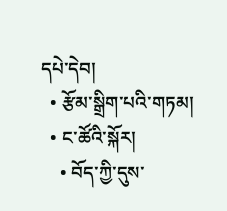དཔེ་དེབ།
  • རྩོམ་སྒྲིག་པའི་གཏམ།
  • ང་ཚོའི་སྐོར།
    • བོད་ཀྱི་དུས་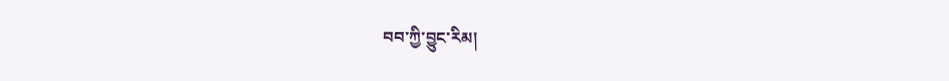བབ་ཀྱི་བྱུང་རིམ།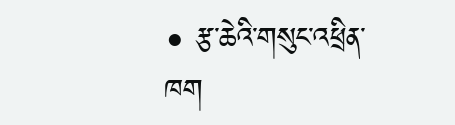• རྩ་ཆེའི་གསུང་འཕྲིན་ཁག